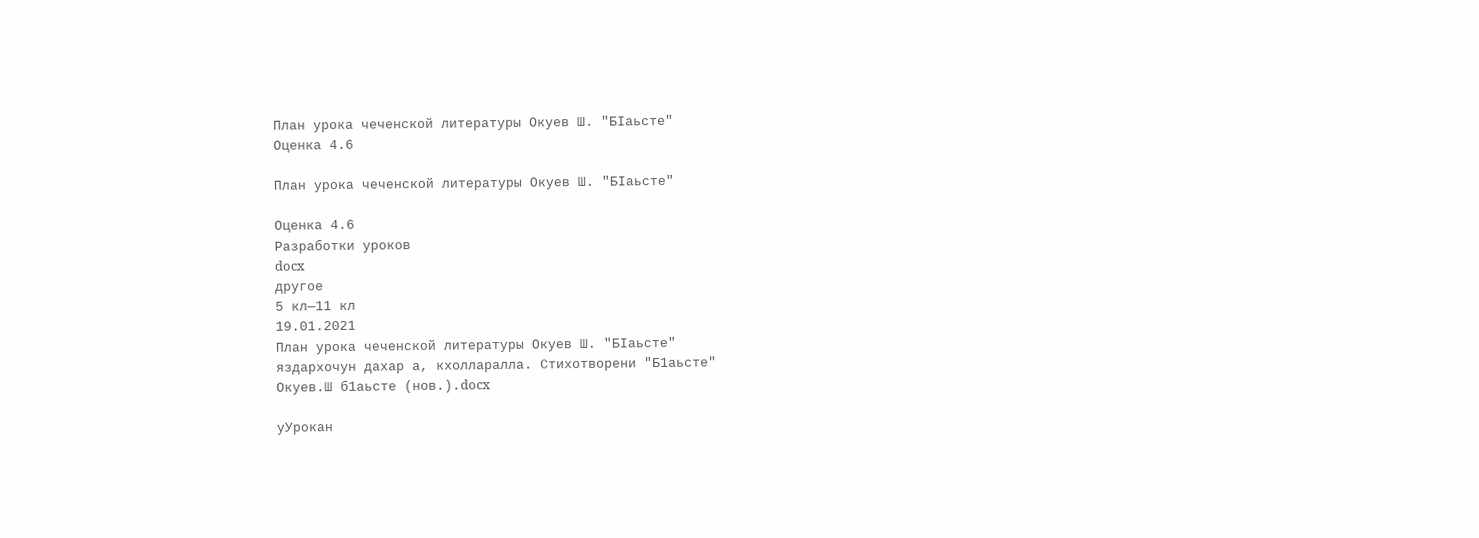План урока чеченской литературы Окуев Ш. "БIаьсте"
Оценка 4.6

План урока чеченской литературы Окуев Ш. "БIаьсте"

Оценка 4.6
Разработки уроков
docx
другое
5 кл—11 кл
19.01.2021
План урока чеченской литературы Окуев Ш. "БIаьсте"
яздархочун дахар а, кхолларалла. Стихотворени "Б1аьсте"
Окуев.Ш б1аьсте (нов.).docx

уУрокан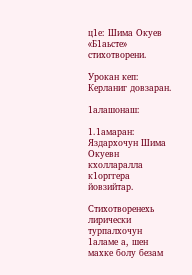ц1е: Шима Окуев «Б1аьсте» стихотворени.

Урокан кеп: Керланиг довзаран.

1алашонаш:

1.1амаран: Яздархочун Шима Окуевн кхолларалла к1орггера йовзийтар.

Стихотворенехь лирически турпалхочун 1аламе а, шен махке болу безам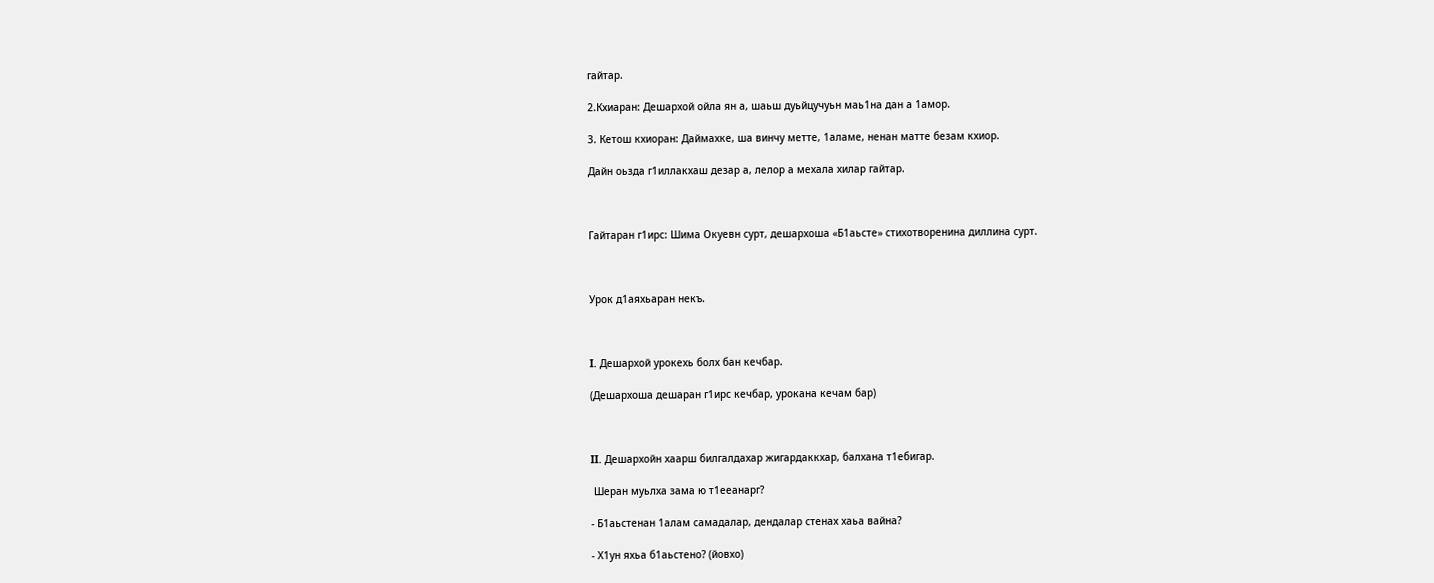гайтар.

2.Кхиаран: Дешархой ойла ян а, шаьш дуьйцучуьн маь1на дан а 1амор.

3. Кетош кхиоран: Даймахке, ша винчу метте, 1аламе, ненан матте безам кхиор.

Дайн оьзда г1иллакхаш дезар а, лелор а мехала хилар гайтар.



Гайтаран г1ирс: Шима Окуевн сурт, дешархоша «Б1аьсте» стихотворенина диллина сурт.



Урок д1аяхьаран некъ.



I. Дешархой урокехь болх бан кечбар.

(Дешархоша дешаран г1ирс кечбар, урокана кечам бар)



II. Дешархойн хаарш билгалдахар жигардаккхар, балхана т1ебигар.

 Шеран муьлха зама ю т1ееанарг?

- Б1аьстенан 1алам самадалар, дендалар стенах хаьа вайна?

- Х1ун яхьа б1аьстено? (йовхо)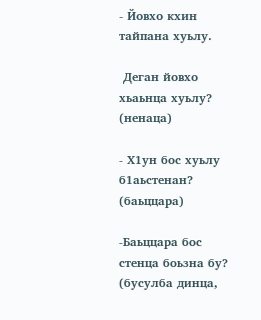- Йовхо кхин тайпана хуьлу.

 Деган йовхо хьаьнца хуьлу? (ненаца)

- Х1ун бос хуьлу б1аьстенан? (баьццара)

-Баьццара бос стенца боьзна бу? (бусулба динца,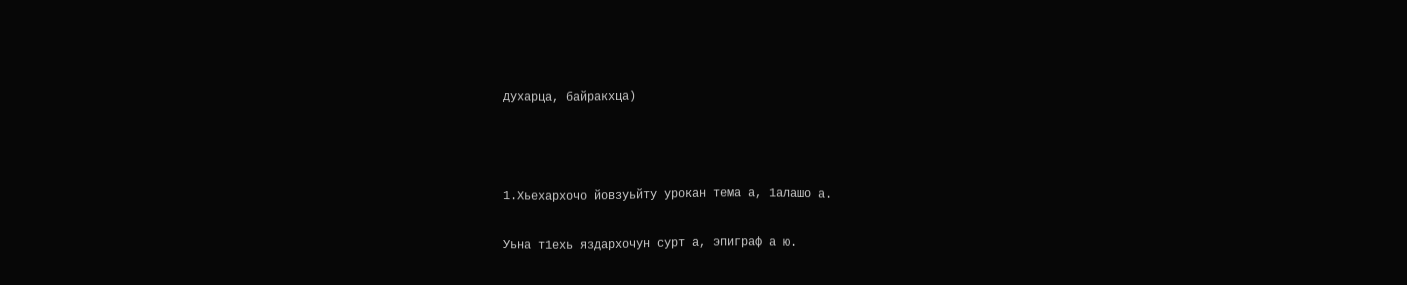духарца, байракхца)



1.Хьехархочо йовзуьйту урокан тема а, 1алашо а.

Уьна т1ехь яздархочун сурт а, эпиграф а ю.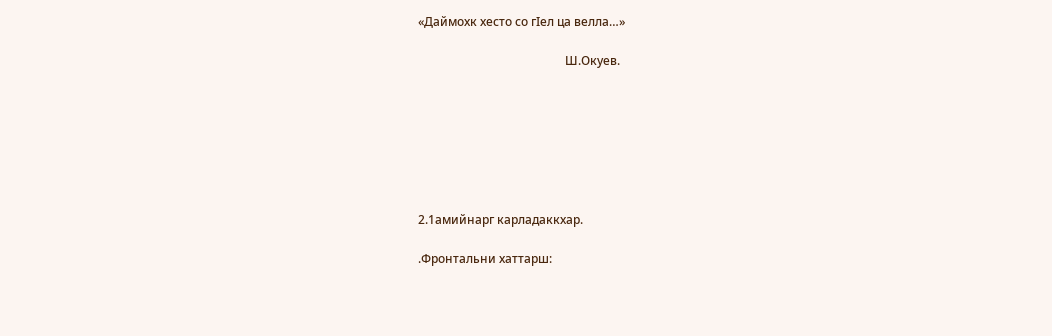«Даймохк хесто со гIел ца велла…»

                                                 Ш.Окуев.







2.1амийнарг карладаккхар.

.Фронтальни хаттарш: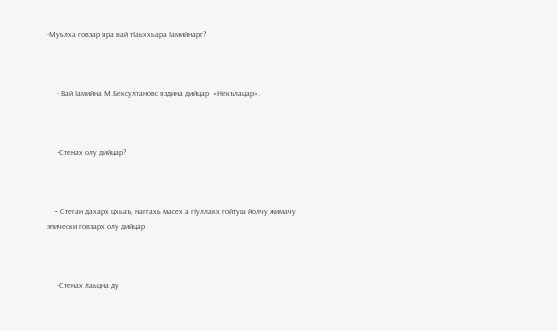-Муьлха говзар яра вай тIаьххьара Iамийнарг?



     - Вай Iамийна М.Бексултановс яздина дийцар  «Некълацар».



     -Стенах олу дийцар?



    - Cтеган дахарх цхьаъ, наггахь масех а гIуллакх гойтуш йолчу жимачу эпически говзарх олу дийцар



     -Стенах лаьцна ду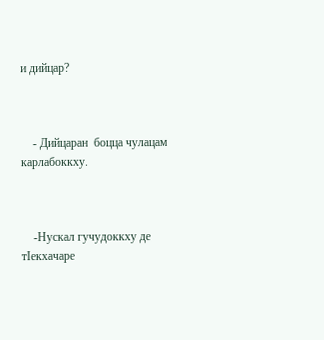и дийцар?



    - Дийцаран  боцца чулацам карлабоккху.



    -Нускал гучудоккху де тIекхачаре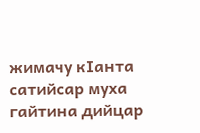жимачу кIанта сатийсар муха гайтина дийцар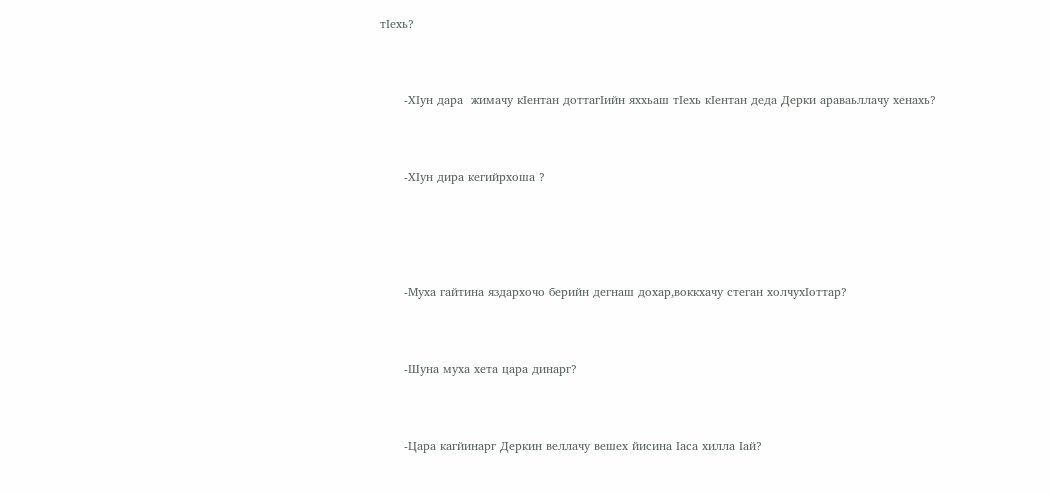тIехь?



      -ХIун дара  жимачу кIентан доттагIийн яххьаш тIехь кIентан деда Дерки араваьллачу хенахь?



      -ХIун дира кегийрхоша ?





      -Муха гайтина яздархочо берийн дегнаш дохар,воккхачу стеган холчухIоттар?



      -Шуна муха хета цара динарг?



      -Цара кагйинарг Деркин веллачу вешех йисина Iаса хилла Iай?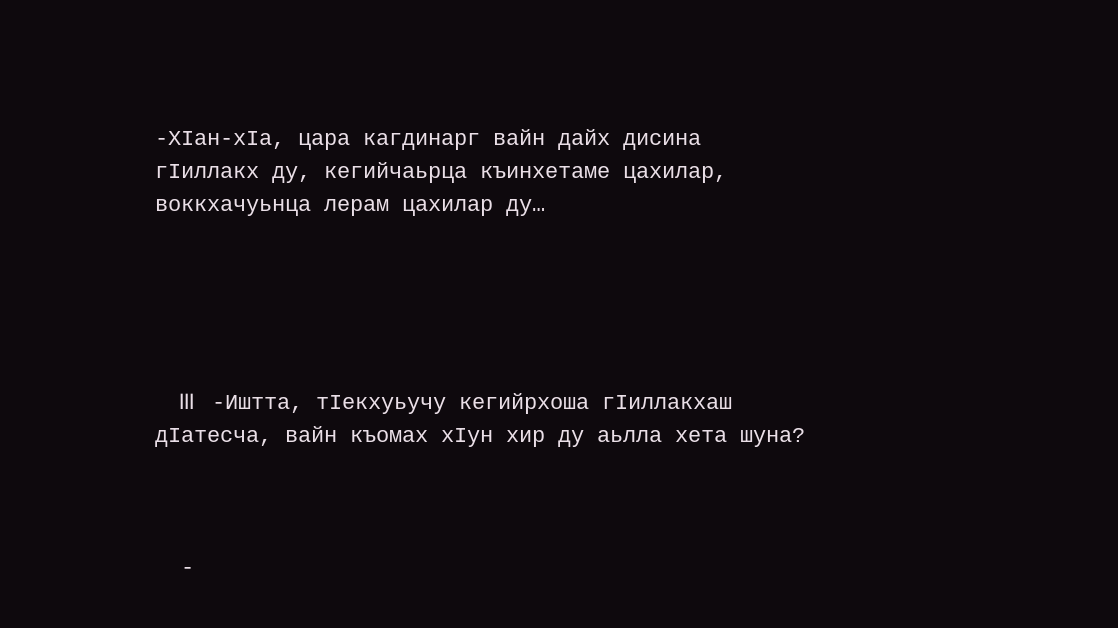-ХIан-хIа, цара кагдинарг вайн дайх дисина гIиллакх ду, кегийчаьрца къинхетаме цахилар, воккхачуьнца лерам цахилар ду…





    III   -Иштта, тIекхуьучу кегийрхоша гIиллакхаш дIатесча, вайн къомах хIун хир ду аьлла хета шуна?



  -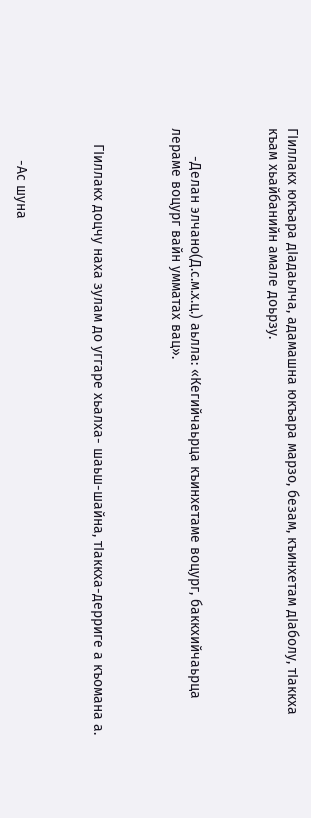ГIиллакх юкъара дIадаьлча, адамашна юкъара марзо, безам, къинхетам дIаболу, тIаккха къам хьайбанийн амале доьрзу.



       -Делан элчано(Д.с.м.х.ц.) аьлла: «Кегийчаьрца къинхетаме воцург, баккхийчаьрца лераме воцург вайн умматах вац».



    ГIиллакх доцчу наха зулам до уггаре хьалха- шаьш-шайна, тIаккха-дерриге а къомана а.



        -Ас шуна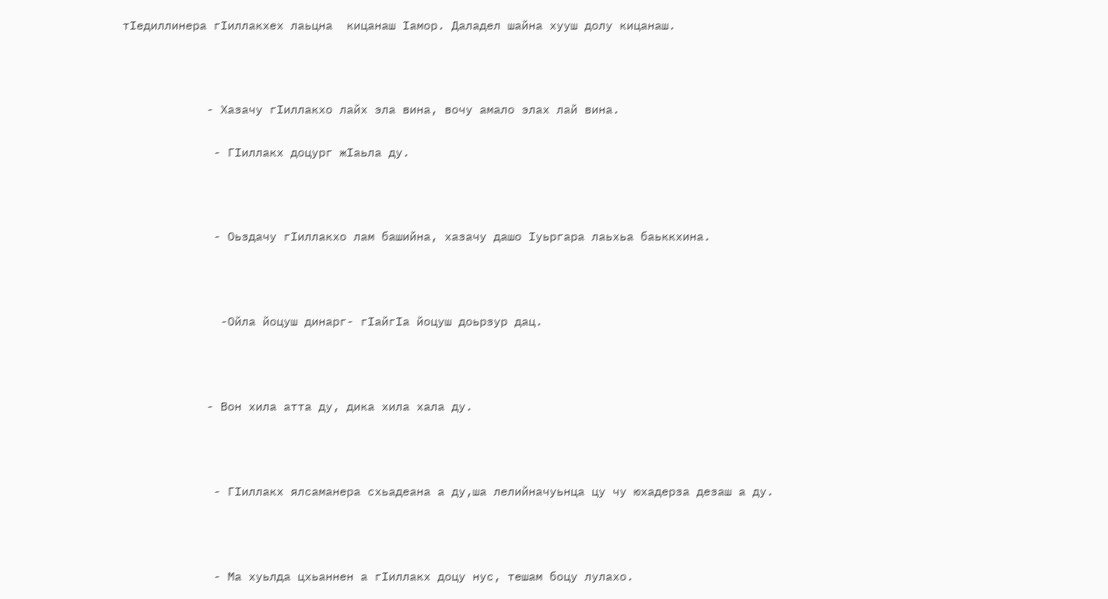тIедиллинера гIиллакхех лаьцна  кицанаш Iамор. Даладел шайна хууш долу кицанаш.



            - Хазачу гIиллакхо лайх эла вина, вочу амало элах лай вина.

             - ГIиллакх доцург жIаьла ду.



             - Оьздачу гIиллакхо лам башийна, хазачу дашо Iуьргара лаьхьа баьккхина.



              -Ойла йоцуш динарг- гIайгIа йоцуш доьрзур дац.



            - Вон хила атта ду, дика хила хала ду.



             - ГIиллакх ялсаманера схьадеана а ду,ша лелийначуьнца цу чу юхадерза дезаш а ду.



             - Ма хуьлда цхьаннен а гIиллакх доцу нус, тешам боцу лулахо.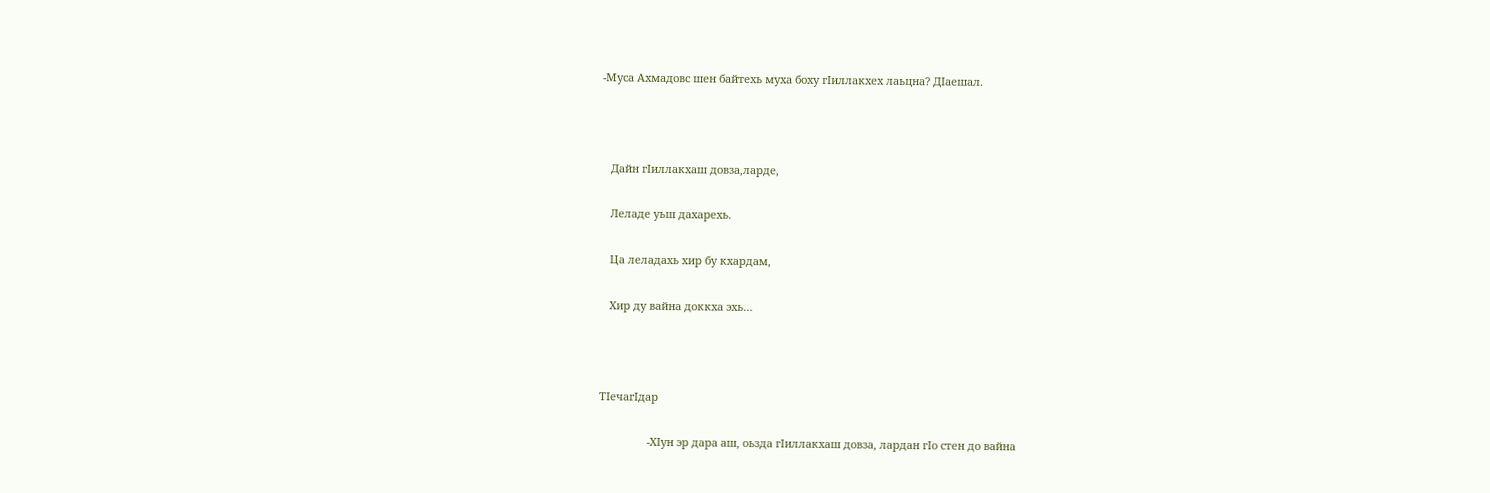-Муса Ахмадовс шен байтехь муха боху гIиллакхех лаьцна? ДIаешал.



   Дайн гIиллакхаш довза,ларде,

   Леладе уьш дахарехь.

   Ца леладахь хир бу кхардам,

   Хир ду вайна доккха эхь…



ТIечагIдар

                -ХIун эр дара аш, оьзда гIиллакхаш довза, лардан гIо стен до вайна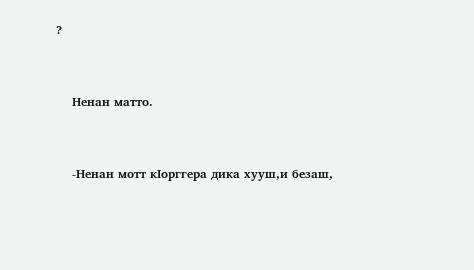?



    Ненан матто.



    -Ненан мотт кIорггера дика хууш,и безаш,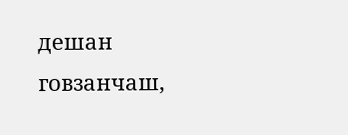дешан говзанчаш,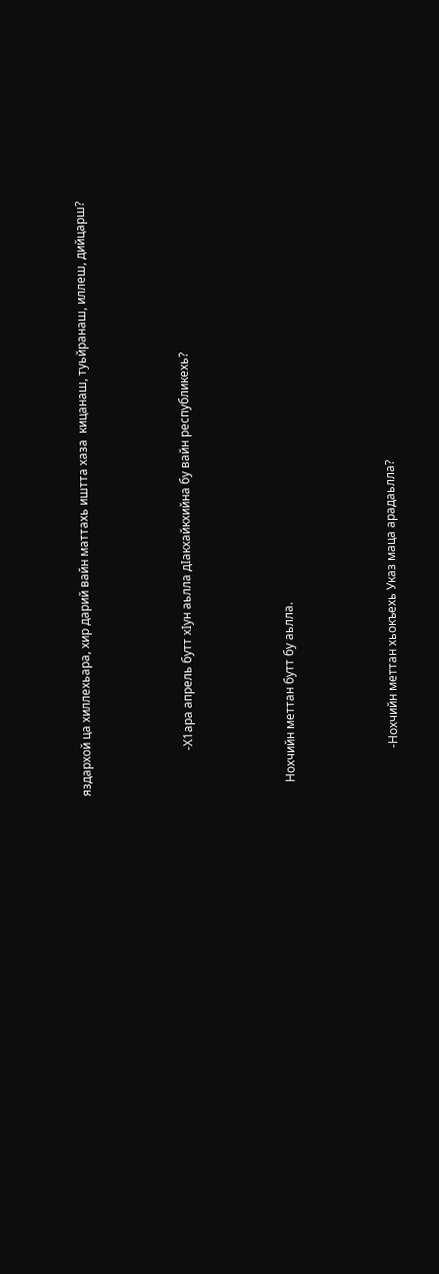яздархой ца хиллехьара, хир дарий вайн маттахь иштта хаза  кицанаш, туьйранаш, иллеш, дийцарш?



               -Х1ара апрель бутт хIун аьлла дIакхайкхийна бу вайн республикехь?



    Нохчийн меттан бутт бу аьлла.



               -Нохчийн меттан хьокъехь Указ маца арадаьлла?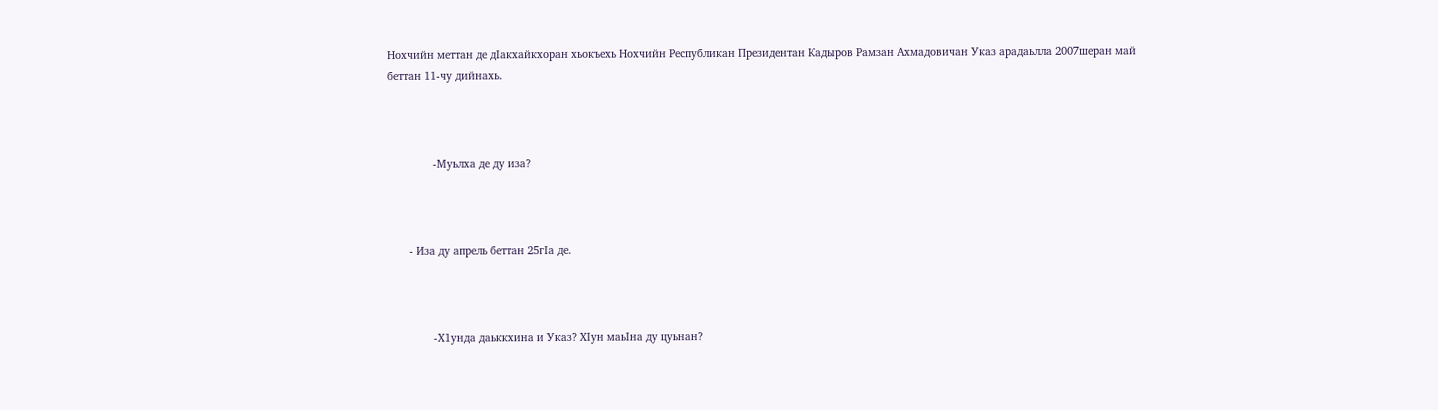Нохчийн меттан де дIакхайкхоран хьокъехь Нохчийн Республикан Президентан Кадыров Рамзан Ахмадовичан Указ арадаьлла 2007шеран май беттан 11-чу дийнахь.



               -Муьлха де ду иза?



       - Иза ду апрель беттан 25гIа де.



               -Х1унда даьккхина и Указ? ХIун маьIна ду цуьнан?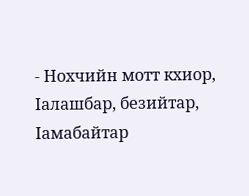- Нохчийн мотт кхиор, Iалашбар, безийтар, Iамабайтар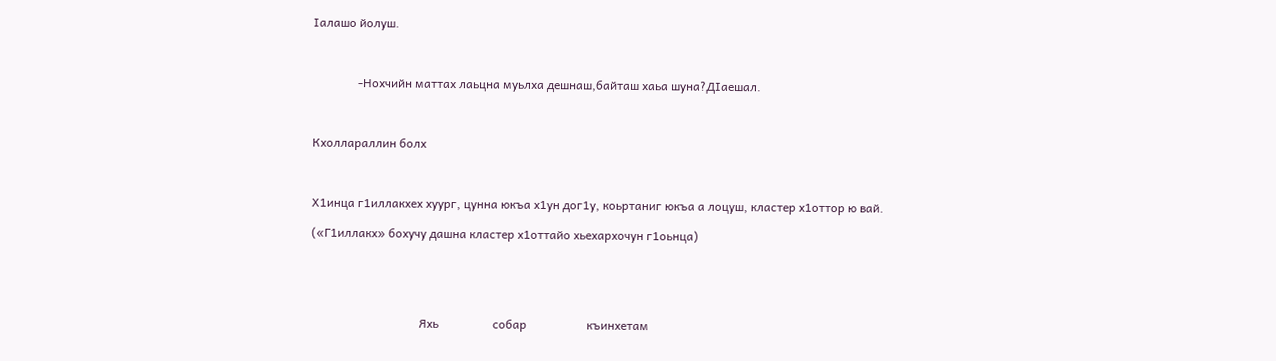Iалашо йолуш.



               -Нохчийн маттах лаьцна муьлха дешнаш,байташ хаьа шуна?ДIаешал.



Кхоллараллин болх



Х1инца г1иллакхех хуург, цунна юкъа х1ун дог1у, коьртаниг юкъа а лоцуш, кластер х1оттор ю вай.

(«Г1иллакх» бохучу дашна кластер х1оттайо хьехархочун г1оьнца)





                                    Яхь                  собар                    къинхетам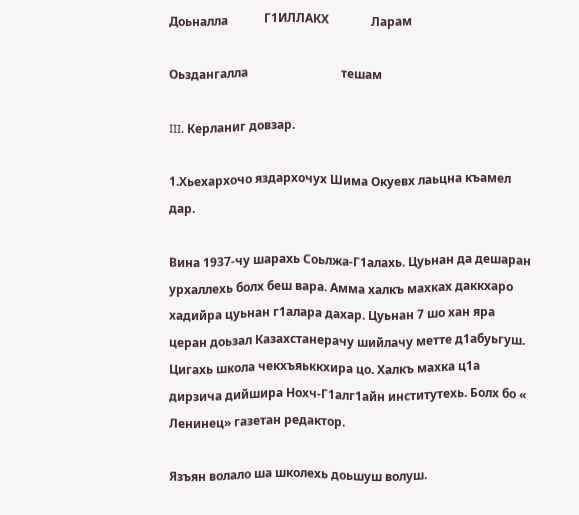Доьналла            Г1ИЛЛАКХ              Ларам

Оьздангалла                               тешам

III. Керланиг довзар.

1.Хьехархочо яздархочух Шима Окуевх лаьцна къамел дар.

Вина 1937-чу шарахь Соьлжа-Г1алахь. Цуьнан да дешаран урхаллехь болх беш вара. Амма халкъ махках даккхаро хадийра цуьнан г1алара дахар. Цуьнан 7 шо хан яра церан доьзал Казахстанерачу шийлачу метте д1абуьгуш. Цигахь школа чекхъяьккхира цо. Халкъ махка ц1а дирзича дийшира Нохч-Г1алг1айн институтехь. Болх бо « Ленинец» газетан редактор.

Язъян волало ша школехь доьшуш волуш.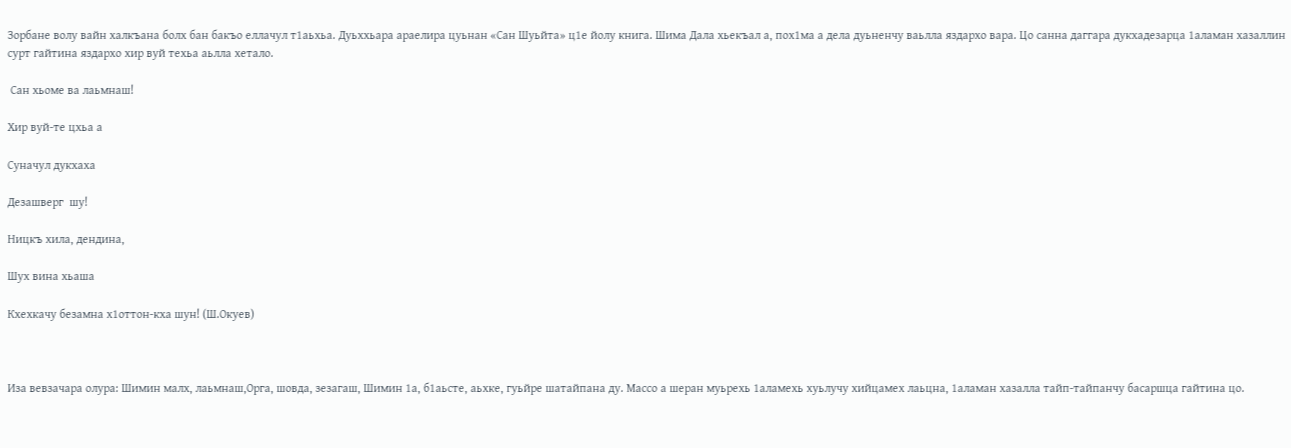Зорбане волу вайн халкъана болх бан бакъо еллачул т1аьхьа. Дуьххьара араелира цуьнан «Сан Шуьйта» ц1е йолу книга. Шима Дала хьекъал а, пох1ма а дела дуьненчу ваьлла яздархо вара. Цо санна даггара дукхадезарца 1аламан хазаллин сурт гайтина яздархо хир вуй техьа аьлла хетало.

 Сан хьоме ва лаьмнаш!

Хир вуй-те цхьа а

Суначул дукхаха

Дезашверг  шу!

Ницкъ хила, дендина,

Шух вина хьаша

Кхехкачу безамна х1оттон-кха шун! (Ш.Окуев)



Иза вевзачара олура: Шимин малх, лаьмнаш,Орга, шовда, зезагаш, Шимин 1а, б1аьсте, аьхке, гуьйре шатайпана ду. Массо а шеран муьрехь 1аламехь хуьлучу хийцамех лаьцна, 1аламан хазалла тайп-тайпанчу басаршца гайтина цо.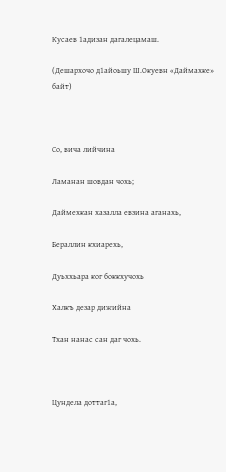Кусаев 1адизан дагалецамаш.

(Дешархочо д1айоьшу Ш.Окуевн «Даймахке» байт)



Со, вича лийчина

Ламанан шовдан чохь;

Даймехкан хазалла евзина аганахь,

Бераллин кхиарехь,

Дуьххьара ког боккхучохь

Халкъ дезар дижийна

Тхан нанас сан даг чохь.



Цундела доттаг1а,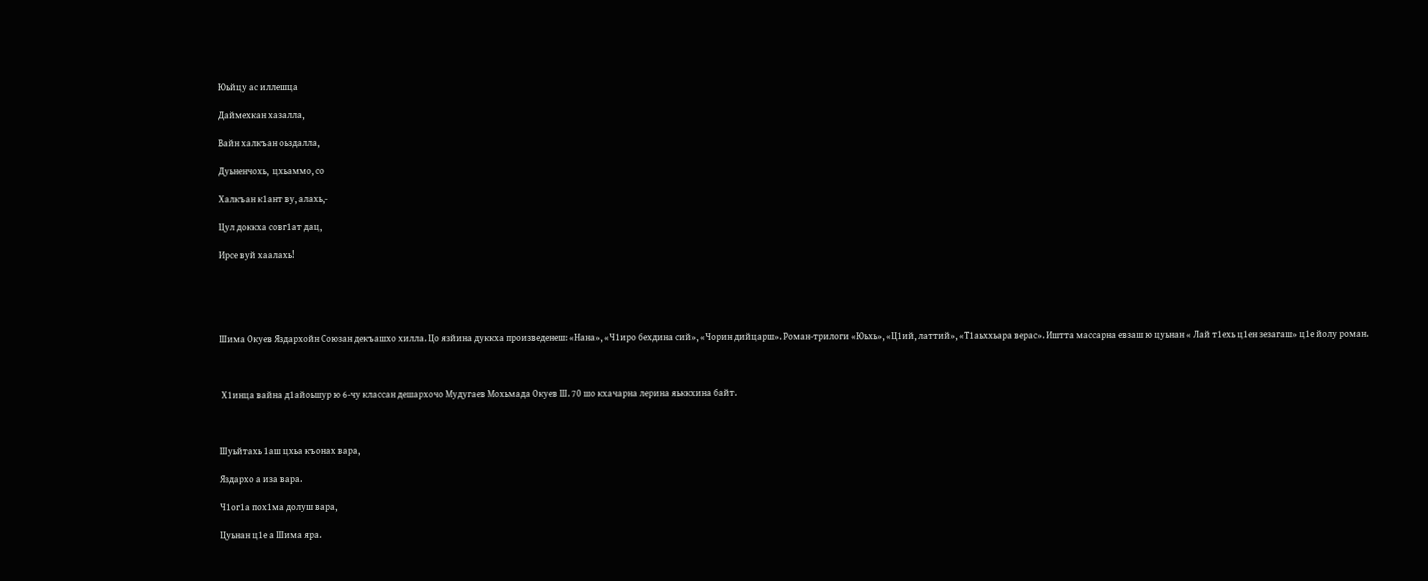Юьйцу ас иллешца

Даймехкан хазалла,

Вайн халкъан оьздалла,

Дуьненчохь,  цхьаммо, со

Халкъан к1ант ву, алахь,-

Цул доккха совг1ат дац,

Ирсе вуй хаалахь!





Шима Окуев Яздархойн Союзан декъашхо хилла. Цо язйина дуккха произведенеш: «Нана», «Ч1иро бехдина сий», «Чорин дийцарш». Роман-трилоги «Юьхь», «Ц1ий, латтий», «Т1аьххьара верас». Иштта массарна евзаш ю цуьнан « Лай т1ехь ц1ен зезагаш» ц1е йолу роман.



 Х1инца вайна д1айоьшур ю 6-чу классан дешархочо Мудугаев Мохьмада Окуев Ш. 70 шо кхачарна лерина яьккхина байт.



Шуьйтахь 1аш цхьа къонах вара,

Яздархо а иза вара.

Ч1ог1а пох1ма долуш вара,

Цуьнан ц1е а Шима яра.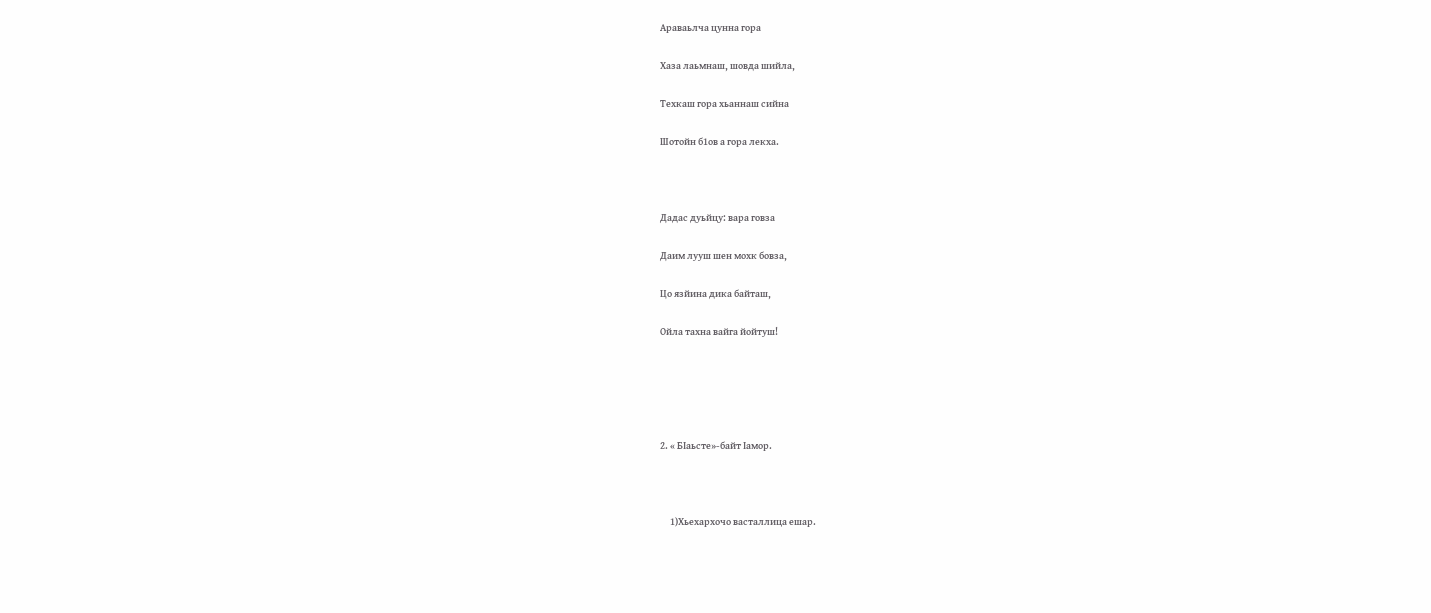Араваьлча цунна гора

Хаза лаьмнаш, шовда шийла,

Техкаш гора хьаннаш сийна

Шотойн б1ов а гора лекха.



Дадас дуьйцу: вара говза

Даим лууш шен мохк бовза,

Цо язйина дика байташ,

Ойла тахна вайга йойтуш!





2. « БIаьсте»-байт Iамор.



     1)Хьехархочо васталлица ешар.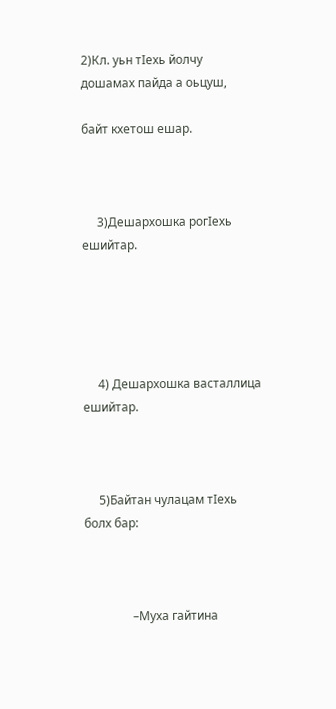2)Кл. уьн тIехь йолчу  дошамах пайда а оьцуш,

байт кхетош ешар.



     3)Дешархошка рогIехь ешийтар.





     4) Дешархошка васталлица ешийтар.



     5)Байтан чулацам тIехь болх бар:



                –Муха гайтина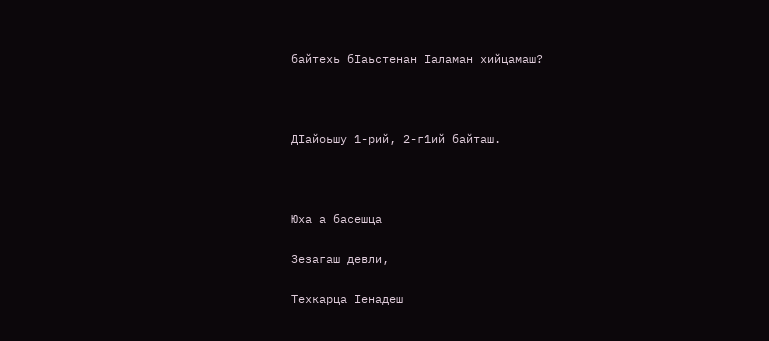байтехь бIаьстенан Iаламан хийцамаш?



ДIайоьшу 1-рий, 2-г1ий байташ.



Юха а басешца

Зезагаш девли,

Техкарца Iенадеш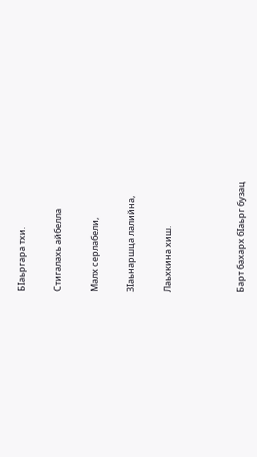БIаьргара тхи.

Стигалахь айбелла

Малх серлабели,

ЗIаьнаршца лалийна,

Лаьхкина хиш.



Барт бахарх бIаьрг бузац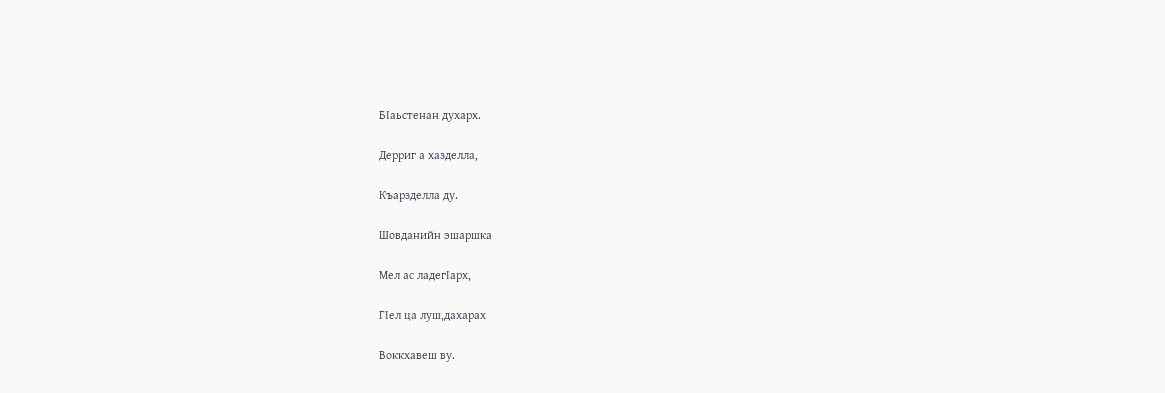БIаьстенан духарх.

Дерриг а хазделла,

Къарзделла ду.

Шовданийн эшаршка

Мел ас ладегIарх,

ГIел ца луш,дахарах

Воккхавеш ву.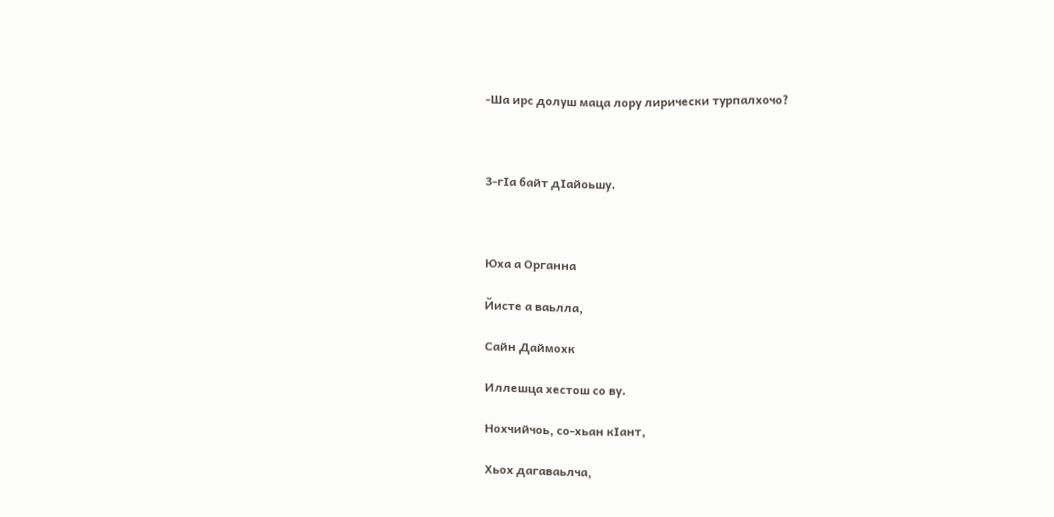-Ша ирс долуш маца лору лирически турпалхочо?



3-гIа байт дIайоьшу.



Юха а Органна

Йисте а ваьлла,

Сайн Даймохк

Иллешца хестош со ву.

Нохчийчоь, со-хьан кIант,

Хьох дагаваьлча,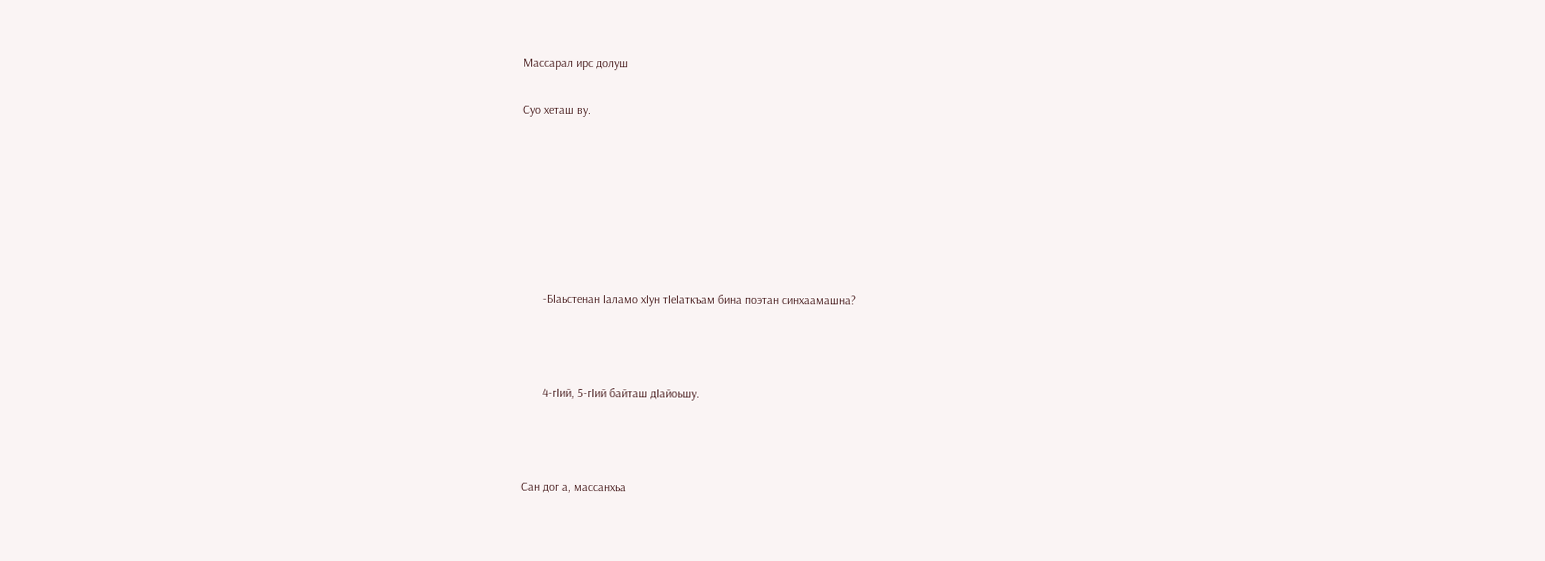Массарал ирс долуш

Суо хеташ ву.







       -БIаьстенан Iаламо хIун тIеIаткъам бина поэтан cинхаамашна?



       4-гIий, 5-гIий байташ дIайоьшу.



Сан дог а, массанхьа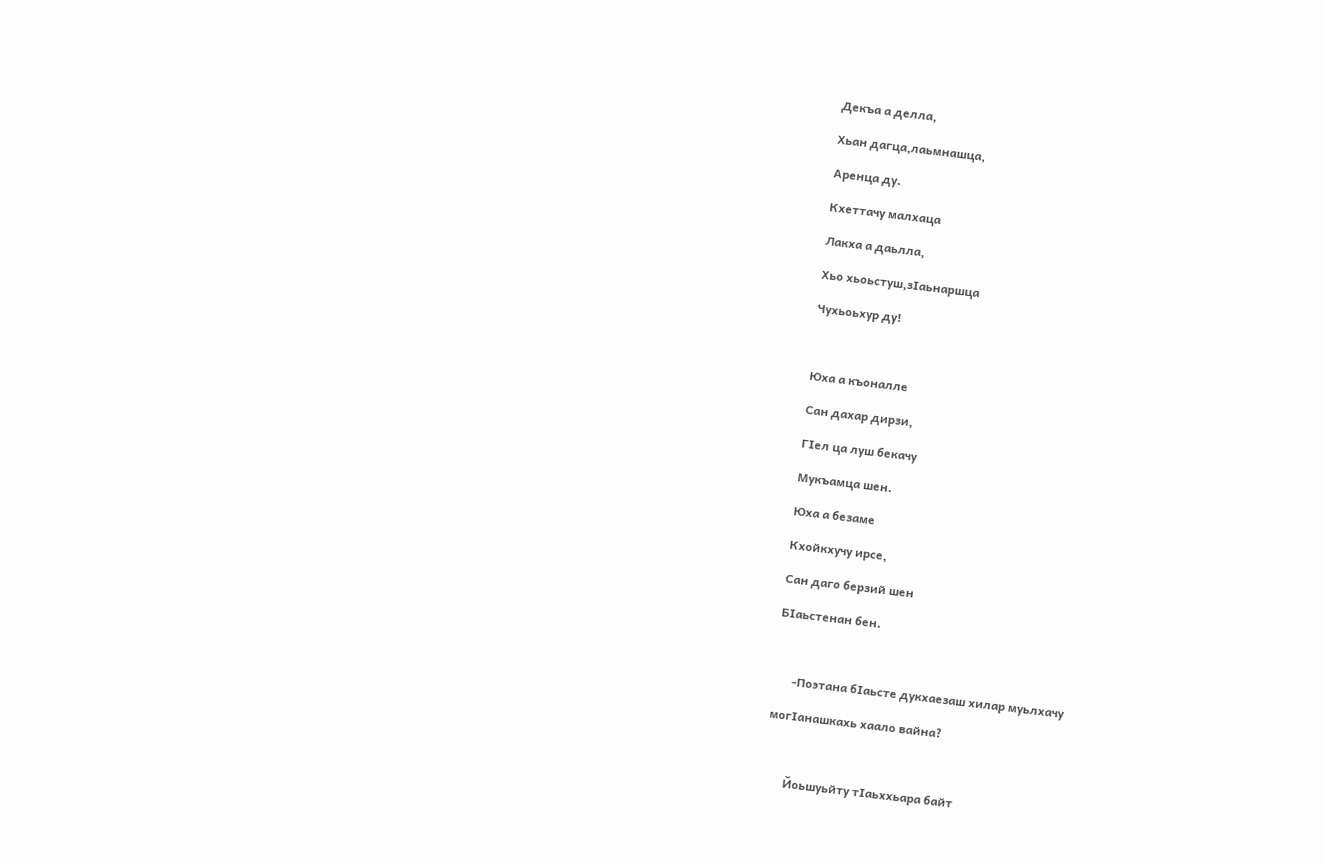Декъа а делла,

Хьан дагца,лаьмнашца,

Аренца ду.

Кхеттачу малхаца

Лакха а даьлла,

Хьо хьоьстуш,зIаьнаршца

Чухьоьхур ду!



Юха а къоналле

Сан дахар дирзи,

ГIел ца луш бекачу

Мукъамца шен.

Юха а безаме

Кхойкхучу ирсе,

Сан даго берзий шен

БIаьстенан бен.



      -Поэтана бIаьсте дукхаезаш хилар муьлхачу

могIанашкахь хаало вайна?



       Йоьшуьйту тIаьххьара байт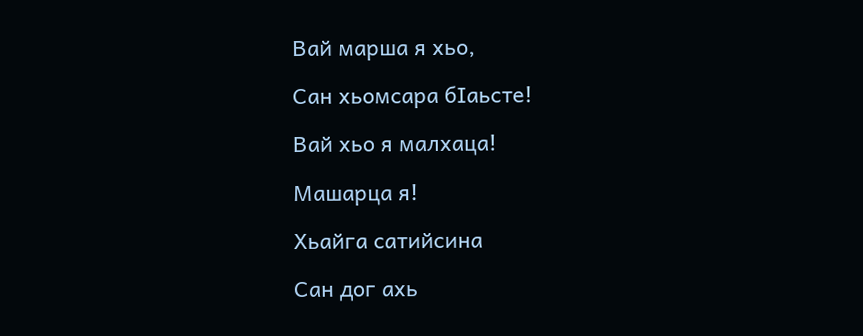Вай марша я хьо,

Сан хьомсара бIаьсте!

Вай хьо я малхаца!

Машарца я!

Хьайга сатийсина

Сан дог ахь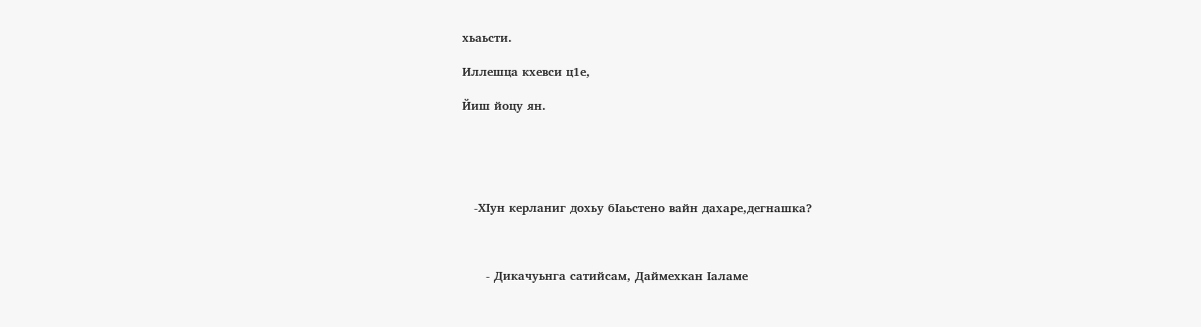хьаьсти.

Иллешца кхевси ц1е,

Йиш йоцу ян.





   -ХIун керланиг дохьу бIаьстено вайн дахаре,дегнашка?



      - Дикачуьнга сатийсам, Даймехкан Iаламе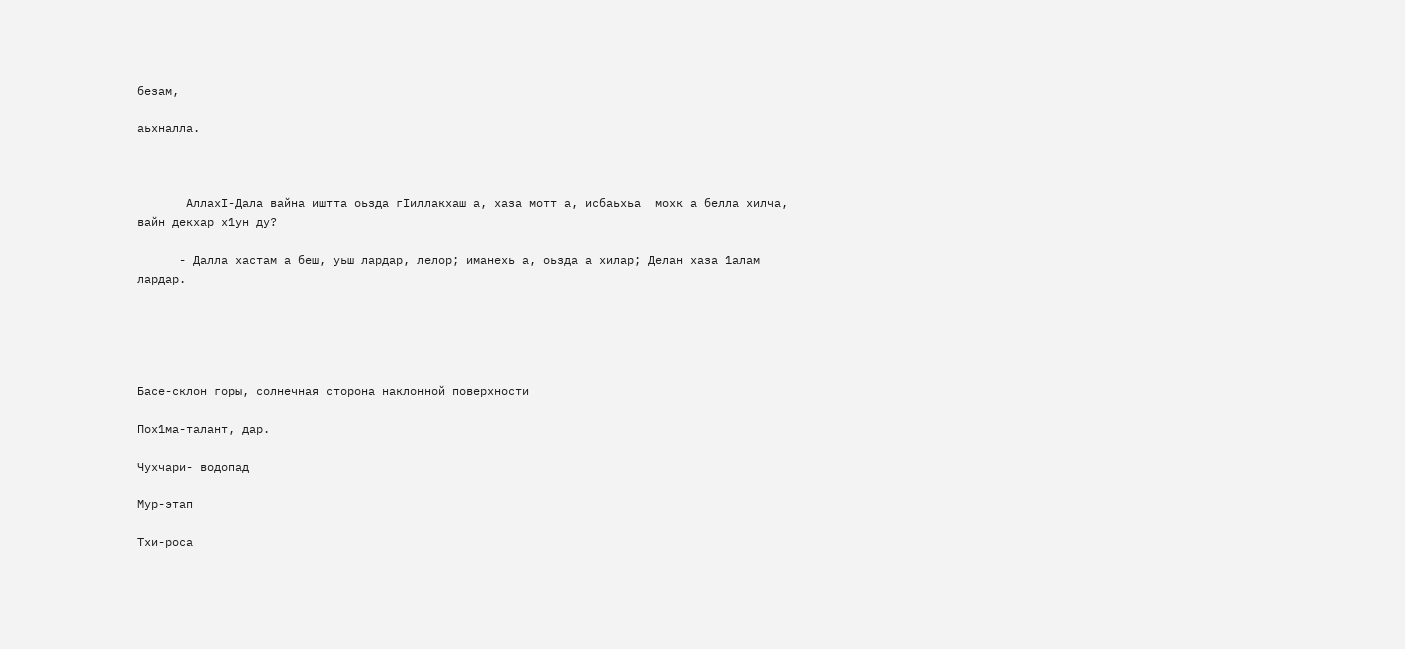безам,

аьхналла.



       АллахI-Дала вайна иштта оьзда гIиллакхаш а, хаза мотт а, исбаьхьа  мохк а белла хилча, вайн декхар х1ун ду?

      - Далла хастам а беш, уьш лардар, лелор; иманехь а, оьзда а хилар; Делан хаза 1алам лардар.





Басе-склон горы, солнечная сторона наклонной поверхности

Пох1ма-талант, дар.

Чухчари- водопад

Мур-этап

Тхи-роса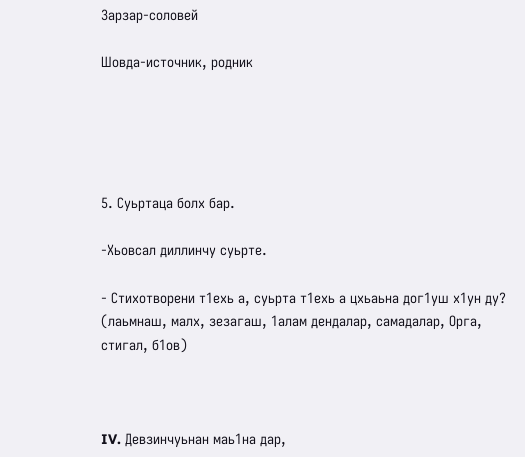Зарзар-соловей

Шовда-источник, родник





5. Суьртаца болх бар.

-Хьовсал диллинчу суьрте.

- Стихотворени т1ехь а, суьрта т1ехь а цхьаьна дог1уш х1ун ду? (лаьмнаш, малх, зезагаш, 1алам дендалар, самадалар, Орга, стигал, б1ов)



IV. Девзинчуьнан маь1на дар,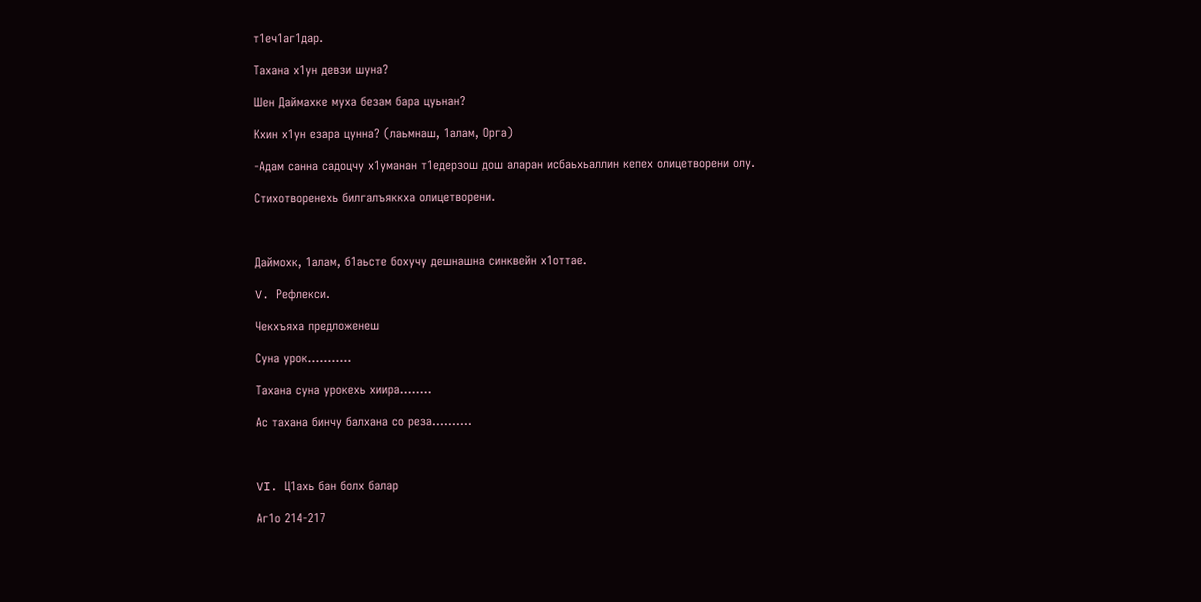т1еч1аг1дар.

Тахана х1ун девзи шуна?

Шен Даймахке муха безам бара цуьнан?

Кхин х1ун езара цунна? (лаьмнаш, 1алам, Орга)

-Адам санна садоцчу х1уманан т1едерзош дош аларан исбаьхьаллин кепех олицетворени олу.

Стихотворенехь билгалъяккха олицетворени.



Даймохк, 1алам, б1аьсте бохучу дешнашна синквейн х1оттае.

V. Рефлекси.

Чекхъяха предложенеш

Суна урок………..

Тахана суна урокехь хиира……..

Ас тахана бинчу балхана со реза……….



VI. Ц1ахь бан болх балар

Аг1о 214-217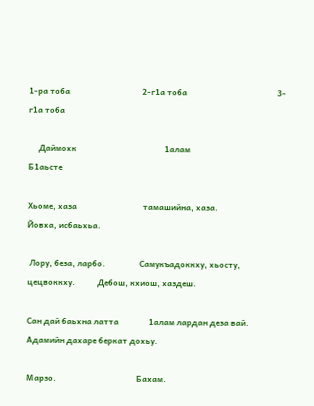1-ра тоба                                    2-г1а тоба                                             3-г1а тоба

     Даймохк                                            1алам                                                Б1аьсте

Хьоме, хаза                                 тамашийна, хаза.                                      Йовха, исбаьхьа.

 Лору, беза, ларбо.                 Самукъадоккху, хьосту, цецвоккху.           Дебош, кхиош, хаздеш.

Сан дай баьхна латта               1алам лардан деза вай.                           Адамийн дахаре беркат дохьу.

Марзо.                                        Бахам.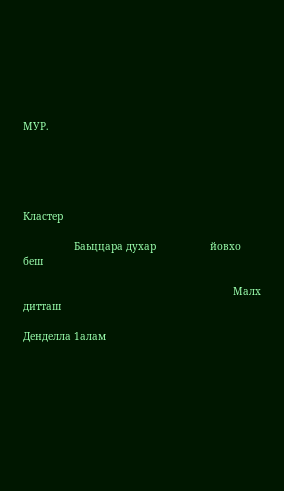МУР.





Кластер

                 Баьццара духар                  йовхо               беш

                                                                      Малх              дитташ

Денделла 1алам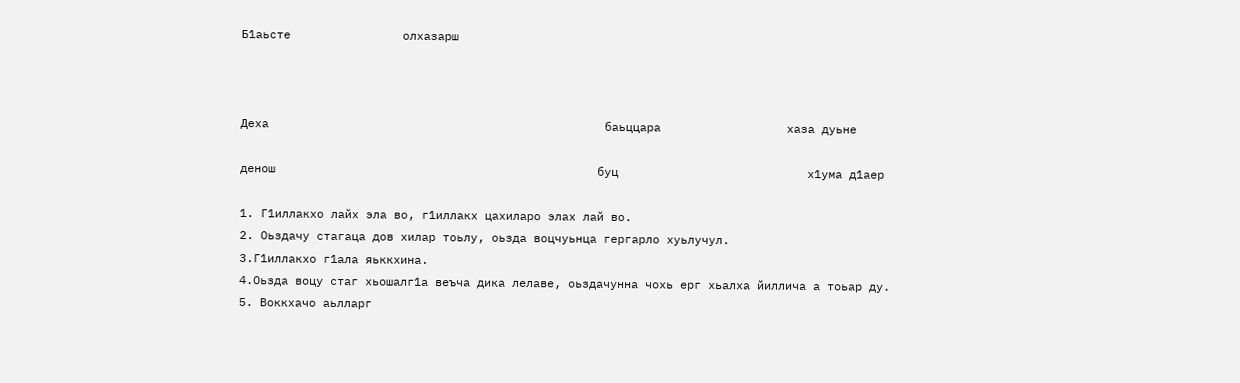Б1аьсте                олхазарш



Деха                                                баьццара                  хаза дуьне

денош                                              буц                           х1ума д1аер

1. Г1иллакхо лайх эла во, г1иллакх цахиларо элах лай во.                                                                                                                                      2. Оьздачу стагаца дов хилар тоьлу, оьзда воцчуьнца гергарло хуьлучул.                                                                                                               3.Г1иллакхо г1ала яьккхина.                                                                                                                                            4.Оьзда воцу стаг хьошалг1а веъча дика лелаве, оьздачунна чохь ерг хьалха йиллича а тоьар ду.                                                                                                                               5. Воккхачо аьлларг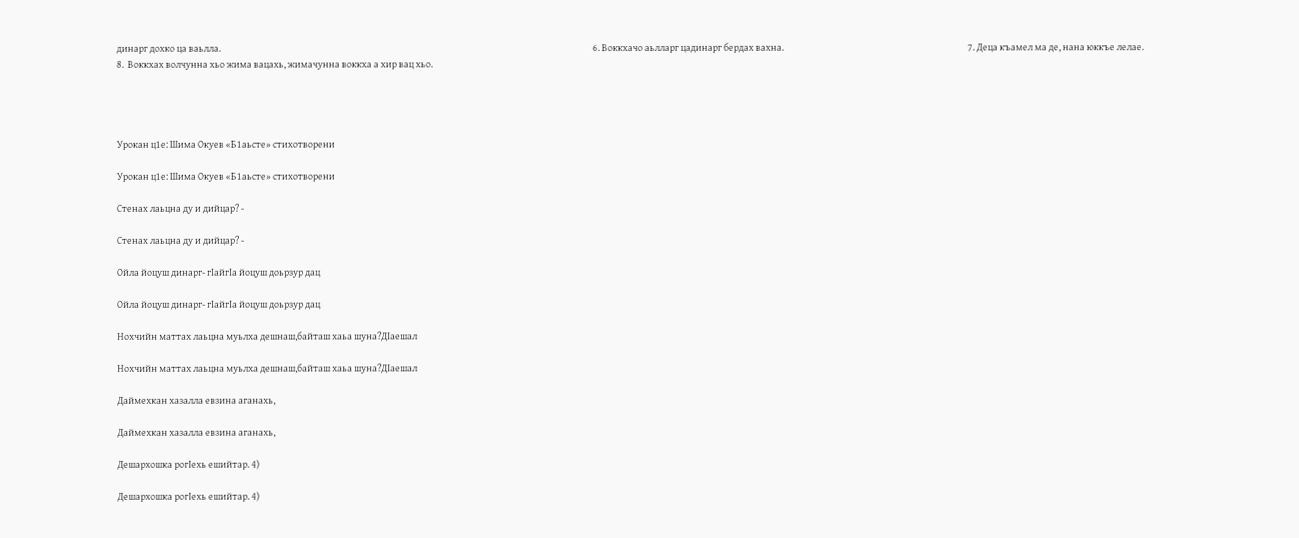динарг дохко ца ваьлла.                                                                                                                                                                                          6. Воккхачо аьлларг цадинарг бердах вахна.                                                                                            7. Деца къамел ма де, нана юккъе лелае.                                                                                              8.  Воккхах волчунна хьо жима вацахь, жимачунна воккха а хир вац хьо.




Урокан ц1е: Шима Окуев «Б1аьсте» стихотворени

Урокан ц1е: Шима Окуев «Б1аьсте» стихотворени

Стенах лаьцна ду и дийцар? -

Стенах лаьцна ду и дийцар? -

Ойла йоцуш динарг- гIайгIа йоцуш доьрзур дац

Ойла йоцуш динарг- гIайгIа йоцуш доьрзур дац

Нохчийн маттах лаьцна муьлха дешнаш,байташ хаьа шуна?ДIаешал

Нохчийн маттах лаьцна муьлха дешнаш,байташ хаьа шуна?ДIаешал

Даймехкан хазалла евзина аганахь,

Даймехкан хазалла евзина аганахь,

Дешархошка рогIехь ешийтар. 4)

Дешархошка рогIехь ешийтар. 4)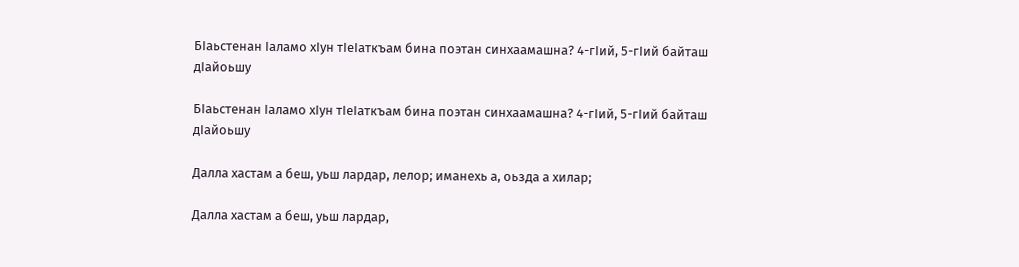БIаьстенан Iаламо хIун тIеIаткъам бина поэтан cинхаамашна? 4-гIий, 5-гIий байташ дIайоьшу

БIаьстенан Iаламо хIун тIеIаткъам бина поэтан cинхаамашна? 4-гIий, 5-гIий байташ дIайоьшу

Далла хастам а беш, уьш лардар, лелор; иманехь а, оьзда а хилар;

Далла хастам а беш, уьш лардар,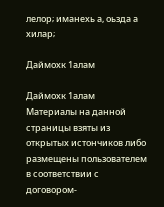лелор; иманехь а, оьзда а хилар;

Даймохк 1алам

Даймохк 1алам
Материалы на данной страницы взяты из открытых истончиков либо размещены пользователем в соответствии с договором-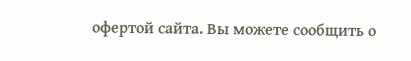офертой сайта. Вы можете сообщить о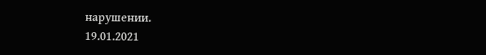нарушении.
19.01.2021